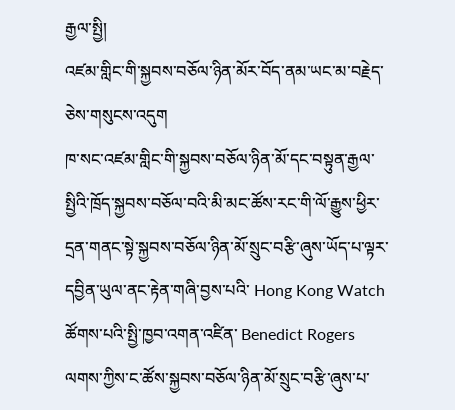རྒྱལ་སྤྱི།
འཛམ་གླིང་གི་སྐྱབས་བཅོལ་ཉིན་མོར་བོད་ནམ་ཡང་མ་བརྗེད་ཅེས་གསུངས་འདུག
ཁ་སང་འཛམ་གླིང་གི་སྐྱབས་བཅོལ་ཉིན་མོ་དང་བསྟུན་རྒྱལ་སྤྱིའི་ཁྲོད་སྐྱབས་བཅོལ་བའི་མི་མང་ཚོས་རང་གི་ལོ་རྒྱུས་ཕྱིར་དྲན་གནང་སྟེ་སྐྱབས་བཅོལ་ཉིན་མོ་སྲུང་བརྩི་ཞུས་ཡོད་པ་ལྟར་དབྱིན་ཡུལ་ནང་རྟེན་གཞི་བྱས་པའི་ Hong Kong Watch ཚོགས་པའི་སྤྱི་ཁྱབ་འགན་འཛིན་ Benedict Rogers ལགས་ཀྱིས་ང་ཚོས་སྐྱབས་བཅོལ་ཉིན་མོ་སྲུང་བརྩི་ཞུས་པ་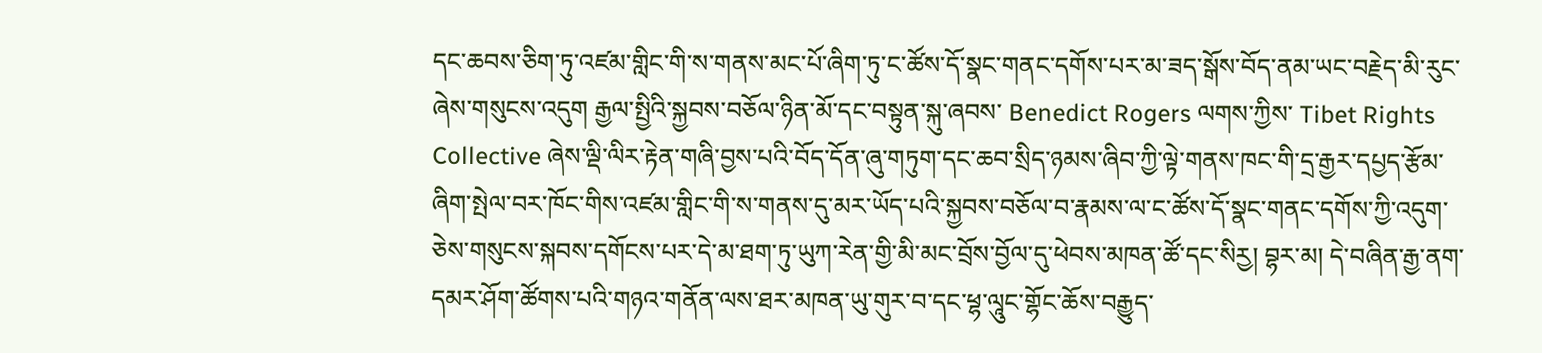དང་ཆབས་ཅིག་ཏུ་འཛམ་གླིང་གི་ས་གནས་མང་པོ་ཞིག་ཏུ་ང་ཚོས་དོ་སྣང་གནང་དགོས་པར་མ་ཟད་སྒོས་བོད་ནམ་ཡང་བརྗེད་མི་རུང་ཞེས་གསུངས་འདུག རྒྱལ་སྤྱིའི་སྐྱབས་བཅོལ་ཉིན་མོ་དང་བསྟུན་སྐུ་ཞབས་ Benedict Rogers ལགས་ཀྱིས་ Tibet Rights Collective ཞེས་ལྡི་ལིར་རྟེན་གཞི་བྱས་པའི་བོད་དོན་ཞུ་གཏུག་དང་ཆབ་སྲིད་ཉམས་ཞིབ་ཀྱི་ལྟེ་གནས་ཁང་གི་དྲ་རྒྱར་དཔྱད་རྩོམ་ཞིག་སྤེལ་བར་ཁོང་གིས་འཛམ་གླིང་གི་ས་གནས་དུ་མར་ཡོད་པའི་སྐྱབས་བཅོལ་བ་རྣམས་ལ་ང་ཚོས་དོ་སྣང་གནང་དགོས་ཀྱི་འདུག་ཅེས་གསུངས་སྐབས་དགོངས་པར་དེ་མ་ཐག་ཏུ་ཡུཀ་རེན་གྱི་མི་མང་བྲོས་བྱོལ་དུ་ཕེབས་མཁན་ཚོ་དང་སིརྱ། བྷར་མ། དེ་བཞིན་རྒྱ་ནག་དམར་ཤོག་ཚོགས་པའི་གཉའ་གནོན་ལས་ཐར་མཁན་ཡུ་གུར་བ་དང་ཕྷ་ལཱུང་གྷོང་ཆོས་བརྒྱུད་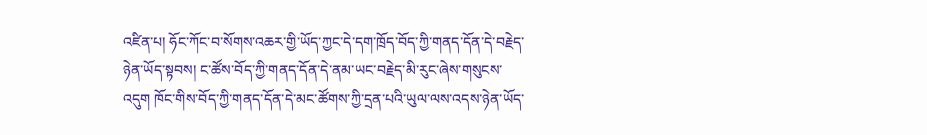འཛིན་པ། ཧོང་ཀོང་བ་སོགས་འཆར་གྱི་ཡོད་ཀྱང་དེ་དག་ཁྲོད་བོད་ཀྱི་གནད་དོན་དེ་བརྗེད་ཉེན་ཡོད་སྟབས། ང་ཚོས་བོད་ཀྱི་གནད་དོན་དེ་ནམ་ཡང་བརྗེད་མི་རུང་ཞེས་གསུངས་འདུག ཁོང་གིས་བོད་ཀྱི་གནད་དོན་དེ་མང་ཚོགས་ཀྱི་དྲན་པའི་ཡུལ་ལས་འདས་ཉེན་ཡོད་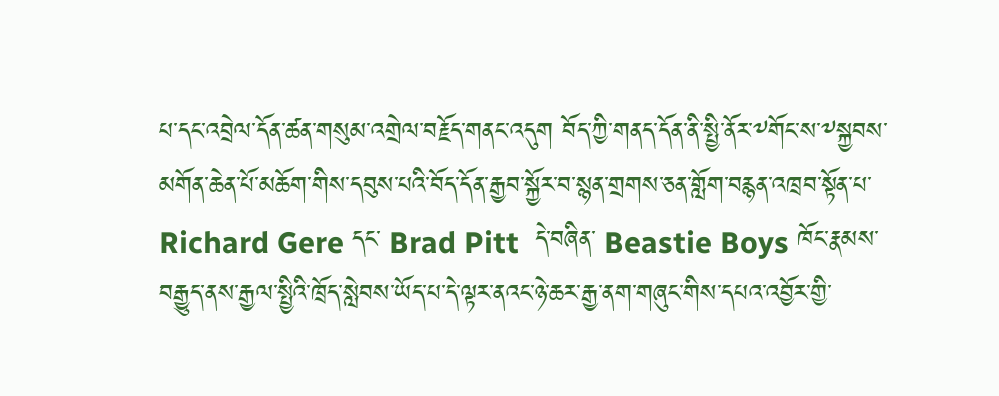པ་དང་འབྲེལ་དོན་ཚན་གསུམ་འགྲེལ་བརྗོད་གནང་འདུག བོད་ཀྱི་གནད་དོན་ནི་སྤྱི་ནོར་༸གོང་ས་༸སྐྱབས་མགོན་ཆེན་པོ་མཆོག་གིས་དབུས་པའི་བོད་དོན་རྒྱབ་སྐྱོར་བ་སྙན་གྲགས་ཅན་གློག་བརྙན་འཁྲབ་སྟོན་པ་ Richard Gere དང་ Brad Pitt  དེ་བཞིན་ Beastie Boys ཁོང་རྣམས་བརྒྱུད་ནས་རྒྱལ་སྤྱིའི་ཁྲོད་སླེབས་ཡོད་པ་དེ་ལྟར་ནའང་ཉེ་ཆར་རྒྱ་ནག་གཞུང་གིས་དཔའ་འབྱོར་གྱི་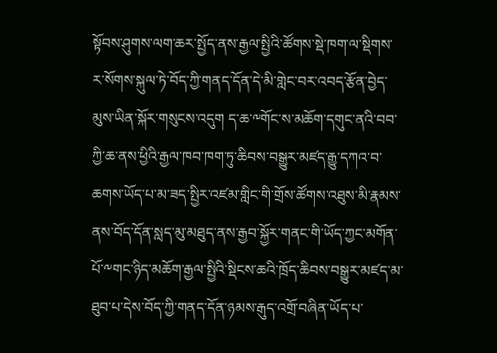སྟོབས་ཤུགས་ལག་ཆར་སྤྱོད་ནས་རྒྱལ་སྤྱིའི་ཚོགས་སྡེ་ཁག་ལ་སྡིགས་ར་སོགས་སྐུལ་ཏེ་བོད་ཀྱི་གནད་དོན་དེ་མི་གླེང་བར་འབད་རྩོན་བྱེད་མུས་ཡིན་སྐོར་གསུངས་འདུག ད་ཆ་༸གོང་ས་མཆོག་དགུང་ནའི་བབ་ཀྱི་ཆ་ནས་ཕྱིའི་རྒྱལ་ཁབ་ཁག་ཏུ་ཆིབས་བསྒྱུར་མཛད་རྒྱུ་དཀའ་བ་ཆགས་ཡོད་པ་མ་ཟད་སྤྱིར་འཛམ་གླིང་གི་གྲོས་ཚོགས་འཐུས་མི་རྣམས་ནས་བོད་དོན་སླད་མུ་མཐུད་ནས་རྒྱབ་སྐྱོར་གནང་གི་ཡོད་ཀྱང་མགོན་པོ་༸གང་ཉིད་མཆོག་རྒྱལ་སྤྱིའི་སྡིངས་ཆའི་ཁྲོད་ཆིབས་བསྒྱུར་མཛད་མ་ཐུབ་པ་དེས་བོད་ཀྱི་གནད་དོན་ཉམས་རྒུད་འགྲོ་བཞིན་ཡོད་པ་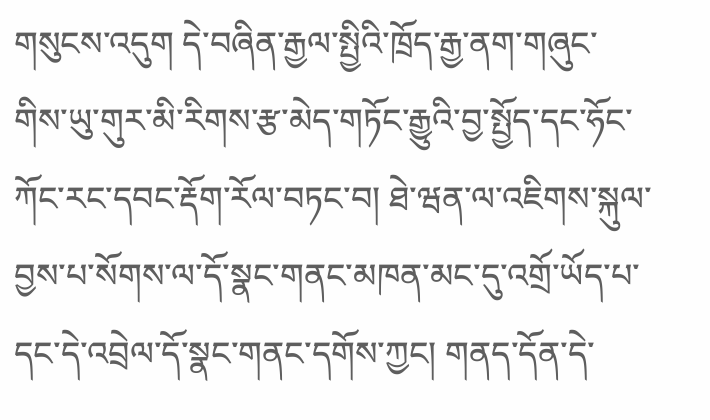གསུངས་འདུག དེ་བཞིན་རྒྱལ་སྤྱིའི་ཁྲོད་རྒྱ་ནག་གཞུང་གིས་ཡུ་གུར་མི་རིགས་རྩ་མེད་གཏོང་རྒྱུའི་བྱ་སྤྱོད་དང་ཧོང་ཀོང་རང་དབང་རྡོག་རོལ་བཏང་བ། ཐེ་ཝན་ལ་འཇིགས་སྐུལ་བྱས་པ་སོགས་ལ་དོ་སྣང་གནང་མཁན་མང་དུ་འགྲོ་ཡོད་པ་དང་དེ་འབྲེལ་དོ་སྣང་གནང་དགོས་ཀྱང། གནད་དོན་དེ་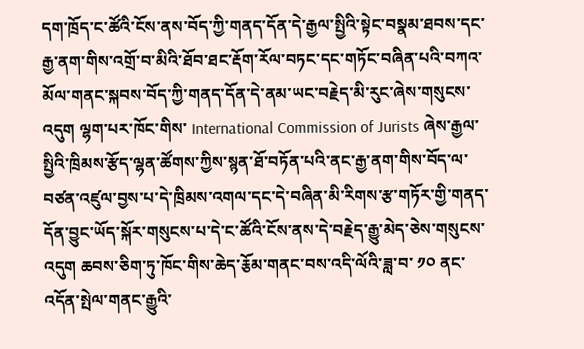དག་ཁྲོད་ང་ཚོའི་ངོས་ནས་བོད་ཀྱི་གནད་དོན་དེ་རྒྱལ་སྤྱིའི་སྟེང་བསྣམ་ཐབས་དང་རྒྱ་ནག་གིས་འགྲོ་བ་མིའི་ཐོབ་ཐང་རྡོག་རོལ་བཏང་དང་གཏོང་བཞིན་པའི་བཀའ་མོལ་གནང་སྐབས་བོད་ཀྱི་གནད་དོན་དེ་ནམ་ཡང་བརྗེད་མི་རུང་ཞེས་གསུངས་འདུག ལྷག་པར་ཁོང་གིས་ International Commission of Jurists ཞེས་རྒྱལ་སྤྱིའི་ཁྲིམས་རྩོད་ལྷན་ཚོགས་ཀྱིས་སྙན་ཐོ་བཏོན་པའི་ནང་རྒྱ་ནག་གིས་བོད་ལ་བཙན་འཛུལ་བྱས་པ་དེ་ཁྲིམས་འགལ་དང་དེ་བཞིན་མི་རིགས་རྩ་གཏོར་གྱི་གནད་དོན་བྱུང་ཡོད་སྐོར་གསུངས་པ་དེ་ང་ཚོའི་ངོས་ནས་དེ་བརྗེད་རྒྱུ་མེད་ཅེས་གསུངས་འདུག ཆབས་ཅིག་ཏུ་ཁོང་གིས་ཆེད་རྕོམ་གནང་བས་འདི་ལོའི་ཟླ་བ་ ༡༠ ནང་འདོན་སྤེལ་གནང་རྒྱུའི་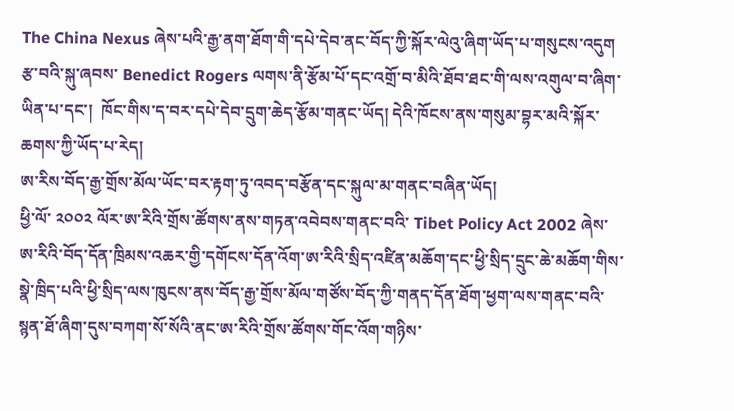The China Nexus ཞེས་པའི་རྒྱ་ནག་ཐོག་གི་དཔེ་དེབ་ནང་བོད་ཀྱི་སྐོར་ལེའུ་ཞིག་ཡོད་པ་གསུངས་འདུག རྩ་བའི་སྐུ་ཞབས་ Benedict Rogers ལགས་ནི་རྩོམ་པོ་དང་འགྲོ་བ་མིའི་ཐོབ་ཐང་གི་ལས་འགུལ་བ་ཞིག་ཡིན་པ་དང་།  ཁོང་གིས་ད་བར་དཔེ་དེབ་དྲུག་ཆེད་རྩོམ་གནང་ཡོད། དེའི་ཁོངས་ནས་གསུམ་བྷར་མའི་སྐོར་ཆགས་ཀྱི་ཡོད་པ་རེད།
ཨ་རིས་བོད་རྒྱ་གྲོས་མོལ་ཡོང་བར་རྟག་ཏུ་འབད་བརྩོན་དང་སྐུལ་མ་གནང་བཞིན་ཡོད།
ཕྱི་ལོ་ ༢༠༠༢ ལོར་ཨ་རིའི་གྲོས་ཚོགས་ནས་གཏན་འབེབས་གནང་བའི་ Tibet Policy Act 2002 ཞེས་ཨ་རིའི་བོད་དོན་ཁྲིམས་འཆར་གྱི་དགོངས་དོན་འོག་ཨ་རིའི་སྲིད་འཛིན་མཆོག་དང་ཕྱི་སྲིད་དྲུང་ཆེ་མཆོག་གིས་སྣེ་ཁྲིད་པའི་ཕྱི་སྲིད་ལས་ཁུངས་ནས་བོད་རྒྱ་གྲོས་མོལ་གཙོས་བོད་ཀྱི་གནད་དོན་ཐོག་ཕྱག་ལས་གནང་བའི་སྙན་ཐོ་ཞིག་དུས་བཀག་སོ་སོའི་ནང་ཨ་རིའི་གྲོས་ཚོགས་གོང་འོག་གཉིས་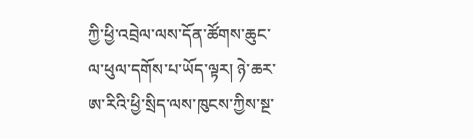ཀྱི་ཕྱི་འབྲེལ་ལས་དོན་ཚོགས་ཆུང་ལ་ཕུལ་དགོས་པ་ཡོད་ལྟར། ཉེ་ཆར་ཨ་རིའི་ཕྱི་སྲིད་ལས་ཁུངས་ཀྱིས་སྔ་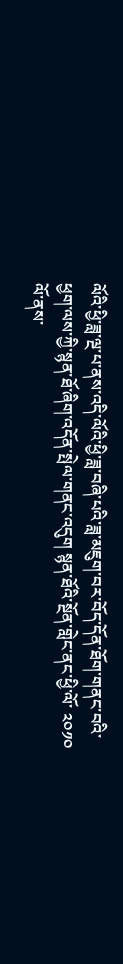ལོའི་ཕྱི་ཟླ་ལྔ་པ་ནས་འདི་ལོའི་ཕྱི་ཟླ་བཞི་པའི་ཟླ་མཇུག་བར་བོད་དོན་ཐོག་གནང་བའི་ཕྱག་ལས་ཀྱི་སྙན་ཐོ་ཞིག་འདོན་སྤེལ་གནང་འདུག སྙན་ཐོའི་སྔོན་གླེང་ནང་ཕྱི་ལོ་ ༢༠༡༠ ལོ་ནས་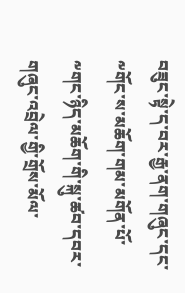བཟུང་སྟེ་ད་བར་རྒྱ་ནག་གཞུང་དང་༸གོང་ས་མཆོག་གམ་མགོན་པོ་༸གང་ཉིད་མཆོག་གི་སྐུ་ཚབ་དབར་གཞུང་འབྲེལ་གྱི་གྲོས་མོལ་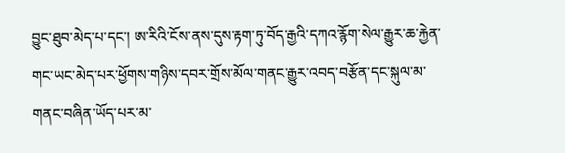བྱུང་ཐུབ་མེད་པ་དང་། ཨ་རིའི་ངོས་ནས་དུས་རྟག་ཏུ་བོད་རྒྱའི་དཀའ་རྙོག་སེལ་རྒྱུར་ཆ་རྐྱེན་གང་ཡང་མེད་པར་ཕྱོགས་གཉིས་དབར་གྲོས་མོལ་གནང་རྒྱུར་འབད་བརྩོན་དང་སྐུལ་མ་གནང་བཞིན་ཡོད་པར་མ་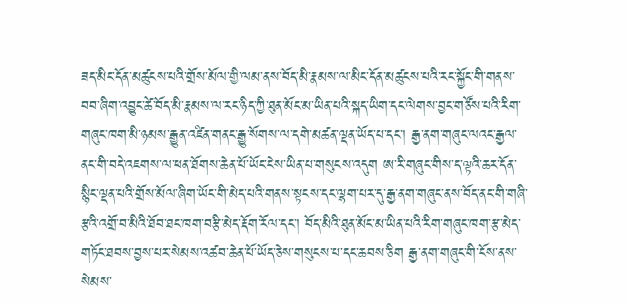ཟད་མིང་དོན་མཚུངས་པའི་གྲོས་མོལ་གྱི་ལམ་ནས་བོད་མི་རྣམས་ལ་མིང་དོན་མཚུངས་པའི་རང་སྐྱོང་གི་གནས་བབ་ཞིག་འབྱུང་ཚེ་བོད་མི་རྣམས་ལ་རང་ཉིད་ཀྱི་ཐུན་མོང་མ་ཡིན་པའི་སྐད་ཡིག་དང་ལེགས་བྱང་གཙོས་པའི་རིག་གཞུང་ཁག་མི་ཉམས་རྒྱུན་འཛིན་གནང་རྒྱུ་སོགས་ལ་དགེ་མཚན་ལྡན་ཡོད་པ་དང་། རྒྱ་ནག་གཞུང་ལའང་རྒྱལ་ནང་གི་བདེ་འཇགས་ལ་ཕན་ཐོགས་ཆེན་པོ་ཡོང་ངེས་ཡིན་པ་གསུངས་འདུག ཨ་རི་གཞུང་གིས་ད་ལྟའི་ཆར་དོན་སྙིང་ལྡན་པའི་གྲོས་མོལ་ཞིག་ཡོང་གི་མེད་པའི་གནས་སྟངས་དང་ལྷག་པར་དུ་རྒྱ་ནག་གཞུང་ནས་བོད་ནང་གི་གཞི་རྩའི་འགྲོ་བ་མིའི་ཐོབ་ཐང་ཁག་བརྩི་མེད་རྡོག་རོལ་དང་། བོད་མིའི་ཐུན་མོང་མ་ཡིན་པའི་རིག་གཞུང་ཁག་རྩ་མེད་གཏོང་ཐབས་བྱས་པར་སེམས་འཚབ་ཆེན་པོ་ཡོད་ཅེས་གསུངས་པ་དང་ཆབས་ཅིག རྒྱ་ནག་གཞུང་གི་ངོས་ནས་སེམས་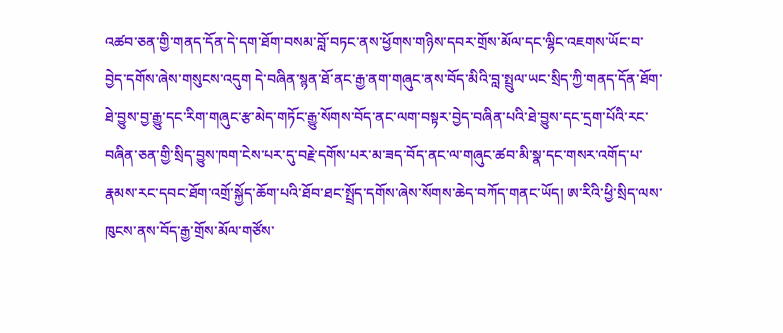འཚབ་ཅན་གྱི་གནད་དོན་དེ་དག་ཐོག་བསམ་བློ་བཏང་ནས་ཕྱོགས་གཉིས་དབར་གྲོས་མོལ་དང་ལྷིང་འཇགས་ཡོང་བ་བྱེད་དགོས་ཞེས་གསུངས་འདུག དེ་བཞིན་སྙན་ཐོ་ནང་རྒྱ་ནག་གཞུང་ནས་བོད་མིའི་བླ་སྤྲུལ་ཡང་སྲིད་ཀྱི་གནད་དོན་ཐོག་ཐེ་བྱུས་བྱ་རྒྱུ་དང་རིག་གཞུང་རྩ་མེད་གཏོང་རྒྱུ་སོགས་བོད་ནང་ལག་བསྟར་བྱེད་བཞིན་པའི་ཐེ་བྱུས་དང་དྲག་པོའི་རང་བཞིན་ཅན་གྱི་སྲིད་བྱུས་ཁག་ངེས་པར་དུ་བརྗེ་དགོས་པར་མ་ཟད་བོད་ནང་ལ་གཞུང་ཚབ་མི་སྣ་དང་གསར་འགོད་པ་རྣམས་རང་དབང་ཐོག་འགྲོ་སྐྱོད་ཆོག་པའི་ཐོབ་ཐང་སྤྲོད་དགོས་ཞེས་སོགས་ཆེད་བཀོད་གནང་ཡོད། ཨ་རིའི་ཕྱི་སྲིད་ལས་ཁུངས་ནས་བོད་རྒྱ་གྲོས་མོལ་གཙོས་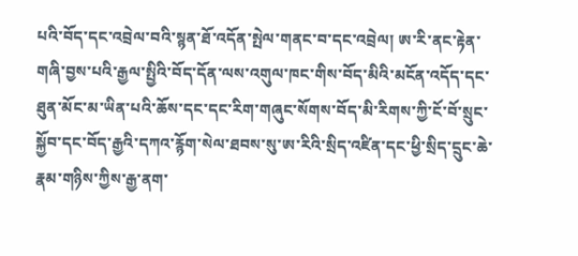པའི་བོད་དང་འབྲེལ་བའི་སྙན་ཐོ་འདོན་སྤེལ་གནང་བ་དང་འབྲེལ། ཨ་རི་ནང་རྟེན་གཞི་བྱས་པའི་རྒྱལ་སྤྱིའི་བོད་དོན་ལས་འགུལ་ཁང་གིས་བོད་མིའི་མངོན་འདོད་དང་ཐུན་མོང་མ་ཡིན་པའི་ཆོས་དང་དང་རིག་གཞུང་སོགས་བོད་མི་རིགས་ཀྱི་ངོ་བོ་སྲུང་སྐྱོབ་དང་བོད་རྒྱའི་དཀའ་རྙོག་སེལ་ཐབས་སུ་ཨ་རིའི་སྲིད་འཛིན་དང་ཕྱི་སྲིད་དྲུང་ཆེ་རྣམ་གཉིས་ཀྱིས་རྒྱ་ནག་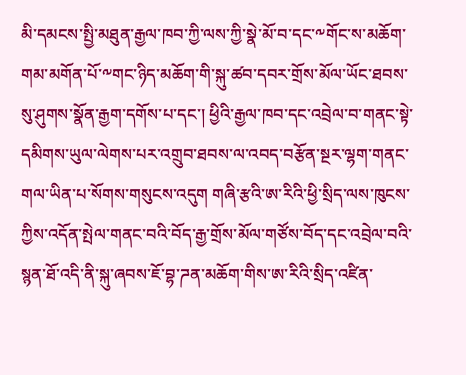མི་དམངས་སྤྱི་མཐུན་རྒྱལ་ཁབ་ཀྱི་ལས་ཀྱི་སྣེ་མོ་བ་དང་༸གོང་ས་མཆོག་གམ་མགོན་པོ་༸གང་ཉིད་མཆོག་གི་སྐུ་ཚབ་དབར་གྲོས་མོལ་ཡོང་ཐབས་སུ་ཤུགས་སྣོན་རྒྱག་དགོས་པ་དང་། ཕྱིའི་རྒྱལ་ཁབ་དང་འབྲེལ་བ་གནང་སྟེ་དམིགས་ཡུལ་ལེགས་པར་འགྲུབ་ཐབས་ལ་འབད་བརྩོན་སྔར་ལྷག་གནང་གལ་ཡིན་པ་སོགས་གསུངས་འདུག གཞི་རྩའི་ཨ་རིའི་ཕྱི་སྲིད་ལས་ཁུངས་ཀྱིས་འདོན་སྤེལ་གནང་བའི་བོད་རྒྱ་གྲོས་མོལ་གཙོས་བོད་དང་འབྲེལ་བའི་སྙན་ཐོ་འདི་ནི་སྐུ་ཞབས་ཇོ་བྷ་ཌན་མཆོག་གིས་ཨ་རིའི་སྲིད་འཛིན་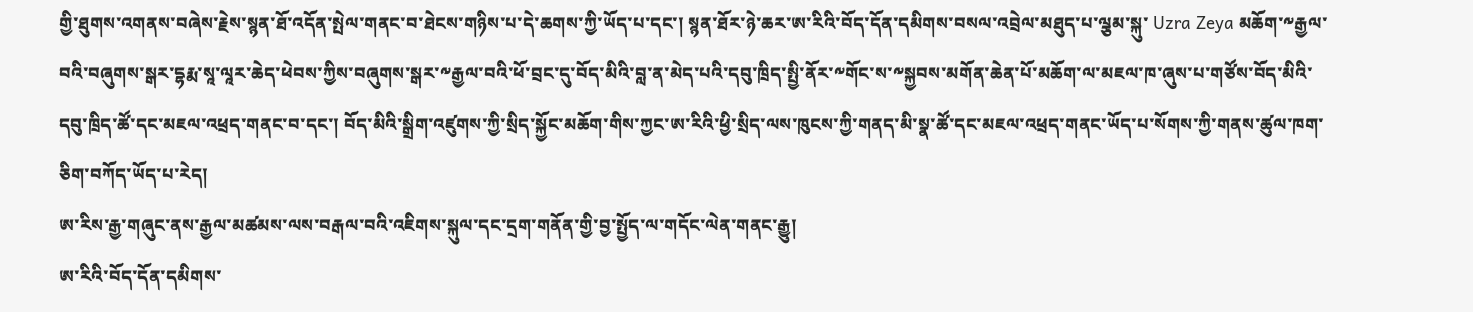གྱི་ཐུགས་འགནས་བཞེས་རྗེས་སྙན་ཐོ་འདོན་སྤེལ་གནང་བ་ཐེངས་གཉིས་པ་དེ་ཆགས་ཀྱི་ཡོད་པ་དང་། སྙན་ཐོར་ཉེ་ཆར་ཨ་རིའི་བོད་དོན་དམིགས་བསལ་འབྲེལ་མཐུད་པ་ལྕམ་སྐུ་ Uzra Zeya མཆོག་༸རྒྱལ་བའི་བཞུགས་སྒར་དྷརྨ་སཱ་ལཱར་ཆེད་ཕེབས་ཀྱིས་བཞུགས་སྒར་༸རྒྱལ་བའི་ཕོ་བྲང་དུ་བོད་མིའི་བླ་ན་མེད་པའི་དབུ་ཁྲིད་སྤྱི་ནོར་༸གོང་ས་༸སྐྱབས་མགོན་ཆེན་པོ་མཆོག་ལ་མཇལ་ཁ་ཞུས་པ་གཙོས་བོད་མིའི་དབུ་ཁྲིད་ཚོ་དང་མཇལ་འཕྲད་གནང་བ་དང་། བོད་མིའི་སྒྲིག་འཛུགས་ཀྱི་སྲིད་སྐྱོང་མཆོག་གིས་ཀྱང་ཨ་རིའི་ཕྱི་སྲིད་ལས་ཁུངས་ཀྱི་གནད་མི་སྣ་ཚོ་དང་མཇལ་འཕྲད་གནང་ཡོད་པ་སོགས་ཀྱི་གནས་ཚུལ་ཁག་ཅིག་བཀོད་ཡོད་པ་རེད།
ཨ་རིས་རྒྱ་གཞུང་ནས་རྒྱལ་མཚམས་ལས་བརྒལ་བའི་འཇིགས་སྐུལ་དང་དྲག་གནོན་གྱི་བྱ་སྤྱོད་ལ་གདོང་ལེན་གནང་རྒྱུ།
ཨ་རིའི་བོད་དོན་དམིགས་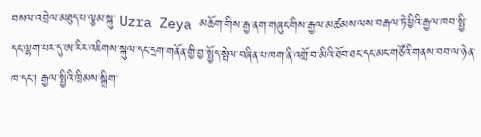བསལ་འབྲེལ་མཐུད་པ་ལྕམ་སྐུ་ Uzra Zeya མཆོག་གིས་རྒྱ་ནག་གཞུང་གིས་རྒྱལ་མཚམས་ལས་བརྒལ་ཏེ་ཕྱིའི་རྒྱལ་ཁབ་སྤྱི་དང་ལྷག་པར་དུ་ཨ་རིར་འཇིགས་སྐུལ་དང་དྲག་གནོན་གྱི་བྱ་སྤྱོད་སྤེལ་བཞིན་པ་ཁག་ནི་འགྲོ་བ་མིའི་ཐོབ་ཐང་དང་མང་གཙོའི་གནས་བབ་ལ་ཉེན་ཁ་དང་། རྒྱལ་སྤྱིའི་ཁྲིམས་སྒྲིག་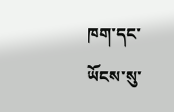ཁག་དང་ཡོངས་སུ་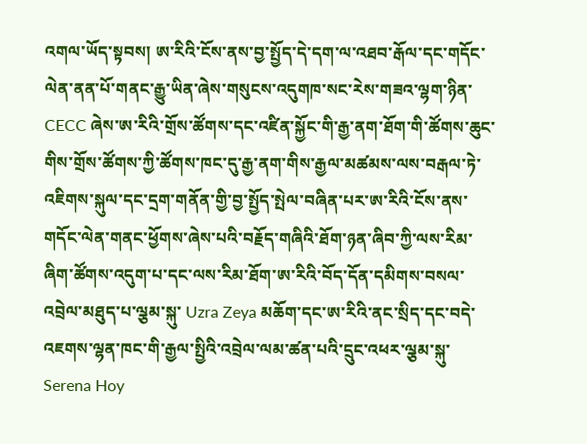འགལ་ཡོད་སྟབས། ཨ་རིའི་ངོས་ནས་བྱ་སྤྱོད་དེ་དག་ལ་འཐབ་རྒོལ་དང་གདོང་ལེན་ནན་པོ་གནང་རྒྱུ་ཡིན་ཞེས་གསུངས་འདུགཁ་སང་རེས་གཟའ་ལྷག་ཉིན་ CECC ཞེས་ཨ་རིའི་གྲོས་ཚོགས་དང་འཛིན་སྐྱོང་གི་རྒྱ་ནག་ཐོག་གི་ཚོགས་ཆུང་གིས་གྲོས་ཚོགས་ཀྱི་ཚོགས་ཁང་དུ་རྒྱ་ནག་གིས་རྒྱལ་མཚམས་ལས་བརྒལ་ཏེ་འཇིགས་སྐུལ་དང་དྲག་གནོན་གྱི་བྱ་སྤྱོད་སྤེལ་བཞིན་པར་ཨ་རིའི་ངོས་ནས་གདོང་ལེན་གནང་ཕྱོགས་ཞེས་པའི་བརྗོད་གཞིའི་ཐོག་ཉན་ཞིབ་ཀྱི་ལས་རིམ་ཞིག་ཚོགས་འདུག་པ་དང་ལས་རིམ་ཐོག་ཨ་རིའི་བོད་དོན་དམིགས་བསལ་འབྲེལ་མཐུད་པ་ལྕམ་སྐུ་ Uzra Zeya མཆོག་དང་ཨ་རིའི་ནང་སྲིད་དང་བདེ་འཇགས་ལྷན་ཁང་གི་རྒྱལ་སྤྱིའི་འབྲེལ་ལམ་ཚན་པའི་དྲུང་འཕར་ལྕམ་སྐུ་ Serena Hoy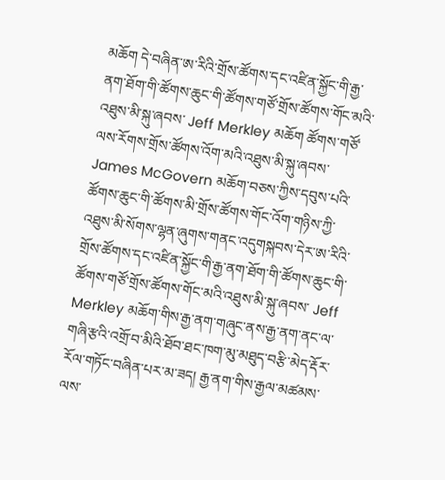མཆོག དེ་བཞིན་ཨ་རིའི་གྲོས་ཚོགས་དང་འཛིན་སྐྱོང་གི་རྒྱ་ནག་ཐོག་གི་ཚོགས་ཆུང་གི་ཚོགས་གཙོ་གྲོས་ཚོགས་གོང་མའི་འཐུས་མི་སྐུ་ཞབས་ Jeff Merkley མཆོག ཚོགས་གཙོ་ལས་རོགས་གྲོས་ཚོགས་འོག་མའི་འཐུས་མི་སྐུ་ཞབས་ James McGovern མཆོག་བཅས་ཀྱིས་དབུས་པའི་ཚོགས་ཆུང་གི་ཚོགས་མི་གྲོས་ཚོགས་གོང་འོག་གཉིས་ཀྱི་འཐུས་མི་སོགས་ལྷན་ཞུགས་གནང་འདུགསྐབས་དེར་ཨ་རིའི་གྲོས་ཚོགས་དང་འཛིན་སྐྱོང་གི་རྒྱ་ནག་ཐོག་གི་ཚོགས་ཆུང་གི་ཚོགས་གཙོ་གྲོས་ཚོགས་གོང་མའི་འཐུས་མི་སྐུ་ཞབས་ Jeff Merkley མཆོག་གིས་རྒྱ་ནག་གཞུང་ནས་རྒྱ་ནག་ནང་ལ་གཞི་རྩའི་འགྲོ་བ་མིའི་ཐོབ་ཐང་ཁག་མུ་མཐུད་བརྩི་མེད་རྡོར་རོལ་གཏོང་བཞིན་པར་མ་ཟད། རྒྱ་ནག་གིས་རྒྱལ་མཚམས་ལས་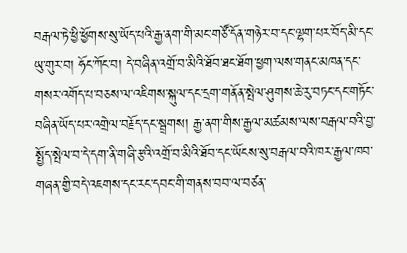བརྒལ་ཏེ་ཕྱི་ཕྱོགས་སུ་ཡོད་པའི་རྒྱ་ནག་གི་མང་གཙོ་དོན་གཉེར་བ་དང་ལྷག་པར་བོད་མི་དང་ཡུ་གུར་བ། ཧོང་ཀོང་བ། དེ་བཞིན་འགྲོ་བ་མིའི་ཐོབ་ཐང་ཐོག་ཕྱག་ལས་གནང་མཁན་དང་གསར་འགོད་པ་བཅས་ལ་འཇིགས་སྐུལ་དང་དྲག་གནོན་སྤེལ་ཤུགས་ཆེ་རུ་བཏང་དང་གཏོང་བཞིན་ཡོད་པར་འགྲེལ་བརྗོད་དང་སྦྲགས། རྒྱ་ནག་གིས་རྒྱལ་མཚམས་ལས་བརྒལ་བའི་བྱ་སྤྱོད་སྤེལ་བ་དེ་དག་ནི་གཞི་རྩའི་འགྲོ་བ་མིའི་ཐོབ་དང་ཡོངས་སུ་བརྒལ་བའི་ཁར་རྒྱལ་ཁབ་གཞན་གྱི་བདེ་འཇགས་དང་རང་དབང་གི་གནས་བབ་ལ་བཙན་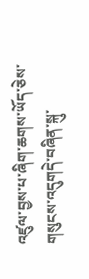འཛུལ་བྱས་པ་ཞིག་ཆགས་ཡོད་ཅེས་གསུངས་འདུགདེ་བཞིན་སྐུ་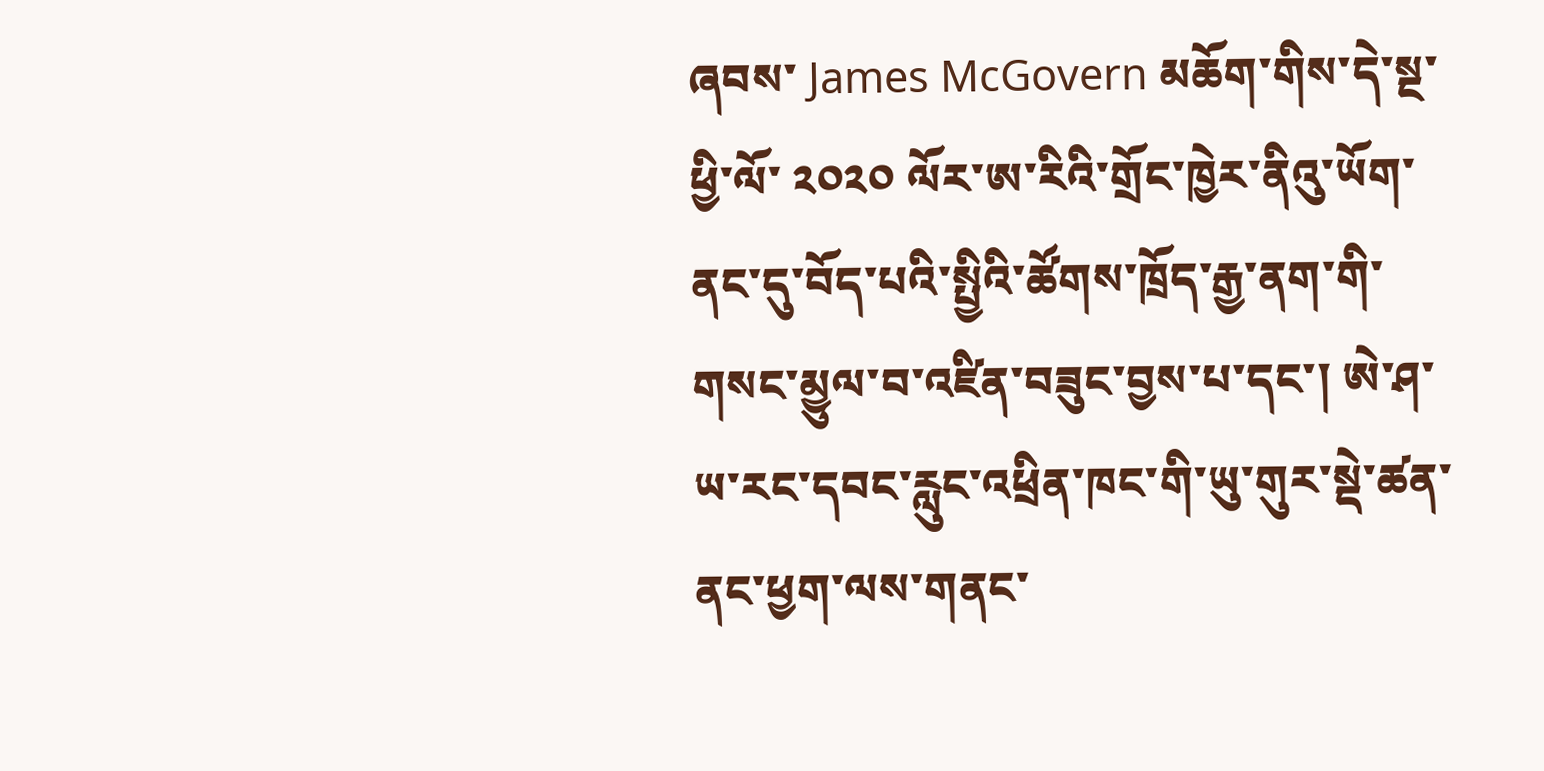ཞབས་ James McGovern མཆོག་གིས་དེ་སྔ་ཕྱི་ལོ་ ༢༠༢༠ ལོར་ཨ་རིའི་གྲོང་ཁྱེར་ནིའུ་ཡོག་ནང་དུ་བོད་པའི་སྤྱིའི་ཚོགས་ཁྲོད་རྒྱ་ནག་གི་གསང་མྱུལ་བ་འཛིན་བཟུང་བྱས་པ་དང་། ཨེ་ཤ་ཡ་རང་དབང་རླུང་འཕྲིན་ཁང་གི་ཡུ་གུར་སྡེ་ཚན་ནང་ཕྱག་ལས་གནང་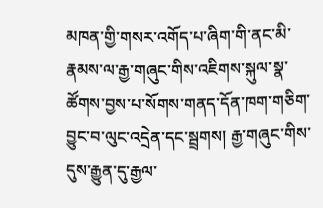མཁན་གྱི་གསར་འགོད་པ་ཞིག་གི་ནང་མི་རྣམས་ལ་རྒྱ་གཞུང་གིས་འཇིགས་སྐུལ་སྣ་ཚོགས་བྱས་པ་སོགས་གནད་དོན་ཁག་གཅིག་བྱུང་བ་ལུང་འདྲེན་དང་སྦྲགས། རྒྱ་གཞུང་གིས་དུས་རྒྱུན་དུ་རྒྱལ་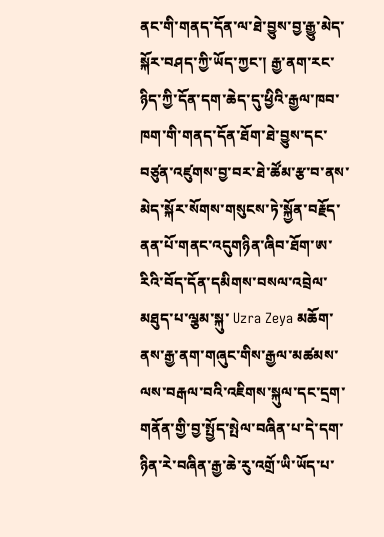ནང་གི་གནད་དོན་ལ་ཐེ་བྱུས་བྱ་རྒྱུ་མེད་སྐོར་བཤད་ཀྱི་ཡོད་ཀྱང་། རྒྱ་ནག་རང་ཉིད་ཀྱི་དོན་དག་ཆེད་དུ་ཕྱིའི་རྒྱལ་ཁབ་ཁག་གི་གནད་དོན་ཐོག་ཐེ་བྱུས་དང་བཙུན་འཛུགས་བྱ་བར་ཐེ་ཚོམ་རྩ་བ་ནས་མེད་སྐོར་སོགས་གསུངས་ཏེ་སྐྱོན་བརྗོད་ནན་པོ་གནང་འདུགཉིན་ཞིབ་ཐོག་ཨ་རིའི་བོད་དོན་དམིགས་བསལ་འབྲེལ་མཐུད་པ་ལྕམ་སྐུ་ Uzra Zeya མཆོག་ནས་རྒྱ་ནག་གཞུང་གིས་རྒྱལ་མཚམས་ལས་བརྒལ་བའི་འཇིགས་སྐུལ་དང་དྲག་གནོན་གྱི་བྱ་སྤྱོད་སྤེལ་བཞིན་པ་དེ་དག་ཉིན་རེ་བཞིན་རྒྱ་ཆེ་རུ་འགྲོ་ཡི་ཡོད་པ་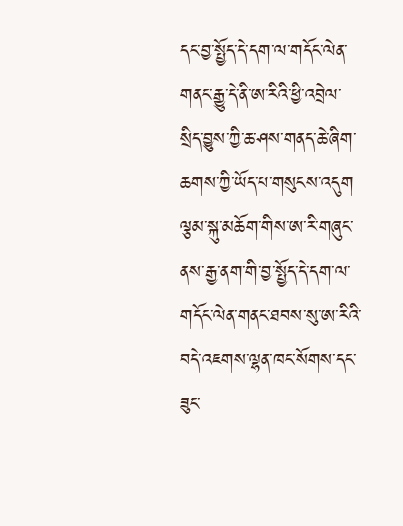དང་བྱ་སྤྱོད་དེ་དག་ལ་གདོང་ལེན་གནང་རྒྱུ་དེ་ནི་ཨ་རིའི་ཕྱི་འབྲེལ་སྲིད་བྱུས་ཀྱི་ཆ་ཤས་གནད་ཆེ་ཞིག་ཆགས་ཀྱི་ཡོད་པ་གསུངས་འདུག ལྕམ་སྐུ་མཆོག་གིས་ཨ་རི་གཞུང་ནས་རྒྱ་ནག་གི་བྱ་སྤྱོད་དེ་དག་ལ་གདོང་ལེན་གནང་ཐབས་སུ་ཨ་རིའི་བདེ་འཇགས་ལྷན་ཁང་སོགས་དང་ཟུང་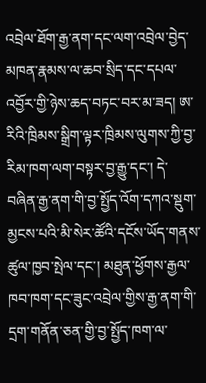འབྲེལ་ཐོག་རྒྱ་ནག་དང་ལག་འབྲེལ་བྱེད་མཁན་རྣམས་ལ་ཆབ་སྲིད་དང་དཔལ་འབྱོར་གྱི་ཉེས་ཆད་བཏང་བར་མ་ཟད། ཨ་རིའི་ཁྲིམས་སྒྲིག་ལྟར་ཁྲིམས་ལུགས་ཀྱི་བྱ་རིམ་ཁག་ལག་བསྟར་བྱ་རྒྱུ་དང་། དེ་བཞིན་རྒྱ་ནག་གི་བྱ་སྤྱོད་འོག་དཀའ་སྡུག་མྱངས་པའི་མི་སེར་ཚོའི་དངོས་ཡོད་གནས་ཚུལ་ཁྱབ་སྤེལ་དང་། མཐུན་ཕྱོགས་རྒྱལ་ཁབ་ཁག་དང་ཟུང་འབྲེལ་གྱིས་རྒྱ་ནག་གི་དྲག་གནོན་ཅན་གྱི་བྱ་སྤྱོད་ཁག་ལ་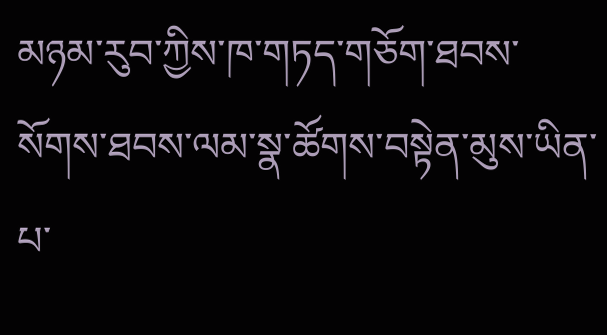མཉམ་རུབ་ཀྱིས་ཁ་གཏད་གཅོག་ཐབས་སོགས་ཐབས་ལམ་སྣ་ཚོགས་བསྟེན་མུས་ཡིན་པ་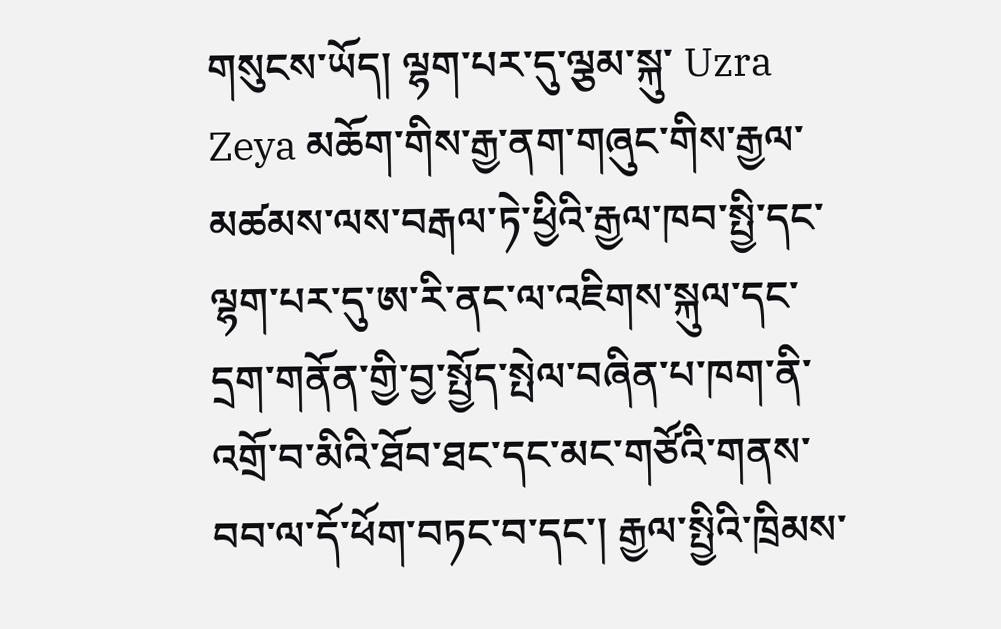གསུངས་ཡོད། ལྷག་པར་དུ་ལྕམ་སྐུ་ Uzra Zeya མཆོག་གིས་རྒྱ་ནག་གཞུང་གིས་རྒྱལ་མཚམས་ལས་བརྒལ་ཏེ་ཕྱིའི་རྒྱལ་ཁབ་སྤྱི་དང་ལྷག་པར་དུ་ཨ་རི་ནང་ལ་འཇིགས་སྐུལ་དང་དྲག་གནོན་གྱི་བྱ་སྤྱོད་སྤེལ་བཞིན་པ་ཁག་ནི་འགྲོ་བ་མིའི་ཐོབ་ཐང་དང་མང་གཙོའི་གནས་བབ་ལ་དོ་ཕོག་བཏང་བ་དང་། རྒྱལ་སྤྱིའི་ཁྲིམས་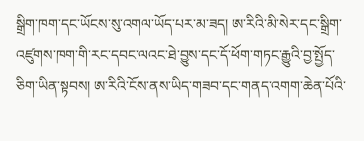སྒྲིག་ཁག་དང་ཡོངས་སུ་འགལ་ཡོད་པར་མ་ཟད། ཨ་རིའི་མི་སེར་དང་སྒྲིག་འཛུགས་ཁག་གི་རང་དབང་ལའང་ཐེ་བྱུས་དང་དོ་ཕོག་གཏང་རྒྱུའི་བྱ་སྤྱོད་ཅིག་ཡིན་སྟབས། ཨ་རིའི་ངོས་ནས་ཡིད་གཟབ་དང་གནད་འགག་ཆེན་པོའི་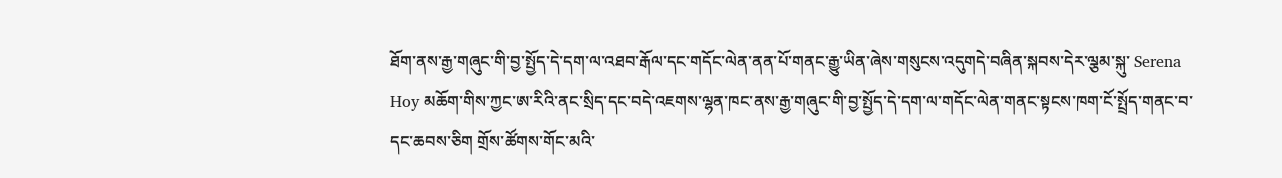ཐོག་ནས་རྒྱ་གཞུང་གི་བྱ་སྤྱོད་དེ་དག་ལ་འཐབ་རྒོལ་དང་གདོང་ལེན་ནན་པོ་གནང་རྒྱུ་ཡིན་ཞེས་གསུངས་འདུགདེ་བཞིན་སྐབས་དེར་ལྕམ་སྐུ་ Serena Hoy མཆོག་གིས་ཀྱང་ཨ་རིའི་ནང་སྲིད་དང་བདེ་འཇགས་ལྷན་ཁང་ནས་རྒྱ་གཞུང་གི་བྱ་སྤྱོད་དེ་དག་ལ་གདོང་ལེན་གནང་སྟངས་ཁག་ངོ་སྤྲོད་གནང་བ་དང་ཆབས་ཅིག གྲོས་ཚོགས་གོང་མའི་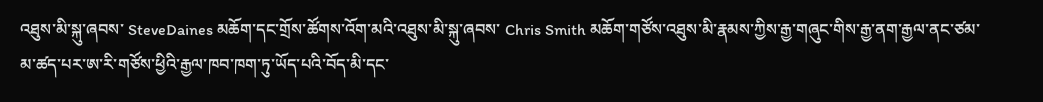འཐུས་མི་སྐུ་ཞབས་ SteveDaines མཆོག་དང་གྲོས་ཚོགས་འོག་མའི་འཐུས་མི་སྐུ་ཞབས་ Chris Smith མཆོག་གཙོས་འཐུས་མི་རྣམས་ཀྱིས་རྒྱ་གཞུང་གིས་རྒྱ་ནག་རྒྱལ་ནང་ཙམ་མ་ཚད་པར་ཨ་རི་གཙོས་ཕྱིའི་རྒྱལ་ཁབ་ཁག་ཏུ་ཡོད་པའི་བོད་མི་དང་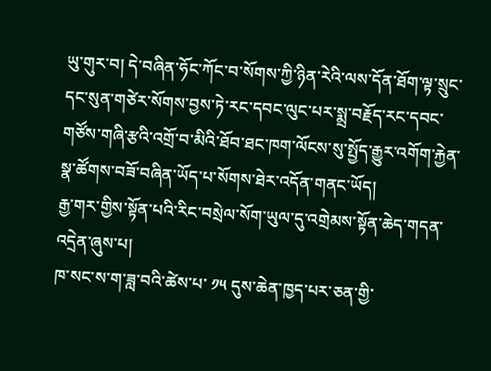ཡུ་གུར་བ། དེ་བཞིན་ཧོང་ཀོང་བ་སོགས་ཀྱི་ཉིན་རེའི་ལས་དོན་ཐོག་ལྟ་སྲུང་དང་སུན་གཙེར་སོགས་བྱས་ཏེ་རང་དབང་ལུང་པར་སྨྲ་བརྗོད་རང་དབང་གཙོས་གཞི་རྩའི་འགྲོ་བ་མིའི་ཐོབ་ཐང་ཁག་ལོངས་སུ་སྤྱོད་རྒྱུར་འགོག་རྐྱེན་སྣ་ཚོགས་བཟོ་བཞིན་ཡོད་པ་སོགས་ཐེར་འདོན་གནང་ཡོད།
རྒྱ་གར་གྱིས་སྟོན་པའི་རིང་བསྲེལ་སོག་ཡུལ་དུ་འགྲེམས་སྟོན་ཆེད་གདན་འདྲེན་ཞུས་པ།
ཁ་སང་ས་ག་ཟླ་བའི་ཚེས་པ་ ༡༥ དུས་ཆེན་ཁྱད་པར་ཅན་གྱི་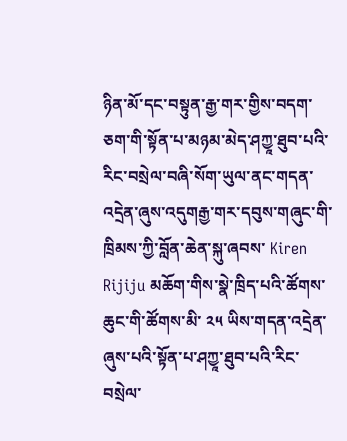ཉིན་མོ་དང་བསྟུན་རྒྱ་གར་གྱིས་བདག་ཅག་གི་སྟོན་པ་མཉམ་མེད་ཤཀྱཱ་ཐུབ་པའི་རིང་བསྲེལ་བཞི་སོག་ཡུལ་ནང་གདན་འདྲེན་ཞུས་འདུགརྒྱ་གར་དབུས་གཞུང་གི་ཁྲིམས་ཀྱི་བློན་ཆེན་སྐུ་ཞབས་ Kiren Rijiju མཆོག་གིས་སྣེ་ཁྲིད་པའི་ཚོགས་ཆུང་གི་ཚོགས་མི་ ༢༥ ཡིས་གདན་འདྲེན་ཞུས་པའི་སྟོན་པ་ཤཀྱཱ་ཐུབ་པའི་རིང་བསྲེལ་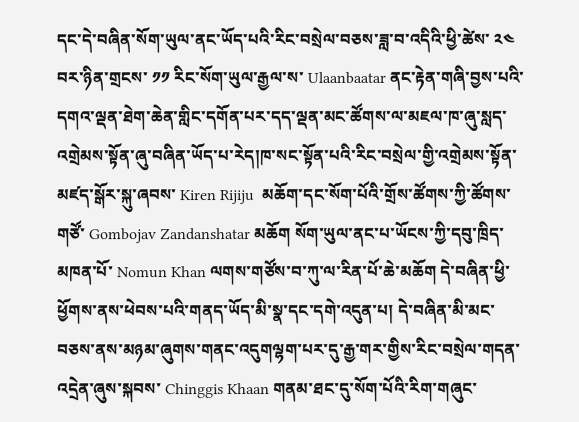དང་དེ་བཞིན་སོག་ཡུལ་ནང་ཡོད་པའི་རིང་བསྲེལ་བཅས་ཟླ་བ་འདིའི་ཕྱི་ཚེས་ ༢༤ བར་ཉིན་གྲངས་ ༡༡ རིང་སོག་ཡུལ་རྒྱལ་ས་ Ulaanbaatar ནང་རྟེན་གཞི་བྱས་པའི་དགའ་ལྡན་ཐེག་ཆེན་གླིང་དགོན་པར་དད་ལྡན་མང་ཚོགས་ལ་མཇལ་ཁ་ཞུ་སླད་འགྲེམས་སྟོན་ཞུ་བཞིན་ཡོད་པ་རེད།ཁ་སང་སྟོན་པའི་རིང་བསྲེལ་གྱི་འགྲེམས་སྟོན་མཛད་སྒོར་སྐུ་ཞབས་ Kiren Rijiju  མཆོག་དང་སོག་པོའི་གྲོས་ཚོགས་ཀྱི་ཚོགས་གཙོ་ Gombojav Zandanshatar མཆོག སོག་ཡུལ་ནང་པ་ཡོངས་ཀྱི་དབུ་ཁྲིད་མཁན་པོ་ Nomun Khan ལགས་གཙོས་བ་ཀུ་ལ་རིན་པོ་ཆེ་མཆོག དེ་བཞིན་ཕྱི་ཕྱོགས་ནས་ཕེབས་པའི་གནད་ཡོད་མི་སྣ་དང་དགེ་འདུན་པ། དེ་བཞིན་མི་མང་བཅས་ནས་མཉམ་ཞུགས་གནང་འདུགལྷག་པར་དུ་རྒྱ་གར་གྱིས་རིང་བསྲེལ་གདན་འདྲེན་ཞུས་སྐབས་ Chinggis Khaan གནམ་ཐང་དུ་སོག་པོའི་རིག་གཞུང་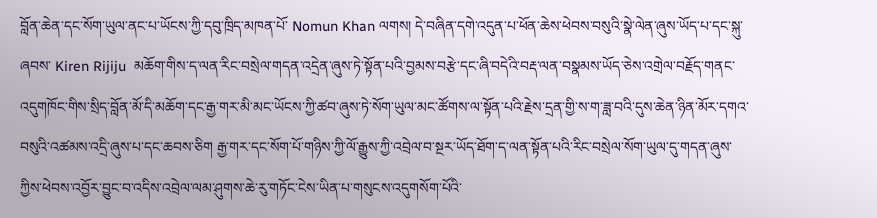བློན་ཆེན་དང་སོག་ཡུལ་ནང་པ་ཡོངས་ཀྱི་དབུ་ཁྲིད་མཁན་པོ་ Nomun Khan ལགས། དེ་བཞིན་དགེ་འདུན་པ་ཕོན་ཆེས་ཕེབས་བསུའི་སྣེ་ལེན་ཞུས་ཡོད་པ་དང་སྐུ་ཞབས་ Kiren Rijiju  མཆོག་གིས་ད་ལན་རིང་བསྲེལ་གདན་འདྲེན་ཞུས་ཏེ་སྟོན་པའི་བྱམས་བརྩེ་དང་ཞི་བདེའི་བརྡ་ལན་བསྣམས་ཡོད་ཅེས་འགྲེལ་བརྗོད་གནང་འདུགཁོང་གིས་སྲིད་བློན་མོ་དི་མཆོག་དང་རྒྱ་གར་མི་མང་ཡོངས་ཀྱི་ཚབ་ཞུས་ཏེ་སོག་ཡུལ་མང་ཚོགས་ལ་སྟོན་པའི་རྗེས་དྲན་གྱི་ས་ག་ཟླ་བའི་དུས་ཆེན་ཉིན་མོར་དགའ་བསུའི་འཚམས་འདྲི་ཞུས་པ་དང་ཆབས་ཅིག རྒྱ་གར་དང་སོག་པོ་གཉིས་ཀྱི་ལོ་རྒྱུས་ཀྱི་འབྲེལ་བ་སྔར་ཡོད་ཐོག་ད་ལན་སྟོན་པའི་རིང་བསྲེལ་སོག་ཡུལ་དུ་གདན་ཞུས་ཀྱིས་ཕེབས་འབྱོར་བྱུང་བ་འདིས་འབྲེལ་ལམ་ཤུགས་ཆེ་རུ་གཏོང་ངེས་ཡིན་པ་གསུངས་འདུགསོག་པོའི་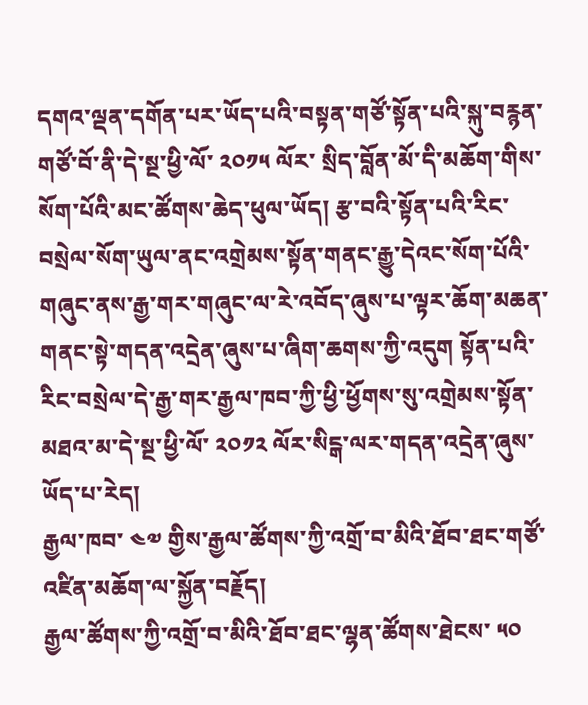དགའ་ལྡན་དགོན་པར་ཡོད་པའི་བསྟན་གཙོ་སྟོན་པའི་སྐུ་བརྙན་གཙོ་བོ་ནི་དེ་སྔ་ཕྱི་ལོ་ ༢༠༡༥ ལོར་ སྲིད་བློན་མོ་དི་མཆོག་གིས་སོག་པོའི་མང་ཚོགས་ཆེད་ཕུལ་ཡོད། རྩ་བའི་སྟོན་པའི་རིང་བསྲེལ་སོག་ཡུལ་ནང་འགྲེམས་སྟོན་གནང་རྒྱུ་དེའང་སོག་པོའི་གཞུང་ནས་རྒྱ་གར་གཞུང་ལ་རེ་འབོད་ཞུས་པ་ལྟར་ཆོག་མཆན་གནང་སྟེ་གདན་འདྲེན་ཞུས་པ་ཞིག་ཆགས་ཀྱི་འདུག སྟོན་པའི་རིང་བསྲེལ་དེ་རྒྱ་གར་རྒྱལ་ཁབ་ཀྱི་ཕྱི་ཕྱོགས་སུ་འགྲེམས་སྟོན་མཐའ་མ་དེ་སྔ་ཕྱི་ལོ་ ༢༠༡༢ ལོར་སིངྒ་ལར་གདན་འདྲེན་ཞུས་ཡོད་པ་རེད།
རྒྱལ་ཁབ་ ༤༧ གྱིས་རྒྱལ་ཚོགས་ཀྱི་འགྲོ་བ་མིའི་ཐོབ་ཐང་གཙོ་འཛིན་མཆོག་ལ་སྐྱོན་བརྗོད།
རྒྱལ་ཚོགས་ཀྱི་འགྲོ་བ་མིའི་ཐོབ་ཐང་ལྷན་ཚོགས་ཐེངས་ ༥༠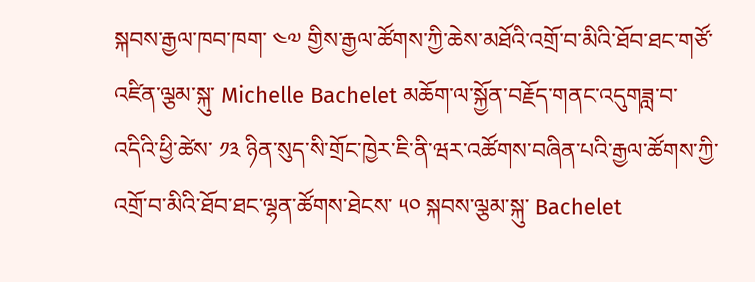སྐབས་རྒྱལ་ཁབ་ཁག་ ༤༧ གྱིས་རྒྱལ་ཚོགས་ཀྱི་ཆེས་མཐོའི་འགྲོ་བ་མིའི་ཐོབ་ཐང་གཙོ་འཛིན་ལྕམ་སྐུ་ Michelle Bachelet མཆོག་ལ་སྐྱོན་བརྗོད་གནང་འདུགཟླ་བ་འདིའི་ཕྱི་ཚེས་ ༡༣ ཉིན་སུད་སི་གྲོང་ཁྱེར་ཇི་ནི་ཝར་འཚོགས་བཞིན་པའི་རྒྱལ་ཚོགས་ཀྱི་འགྲོ་བ་མིའི་ཐོབ་ཐང་ལྷན་ཚོགས་ཐེངས་ ༥༠ སྐབས་ལྕམ་སྐུ་ Bachelet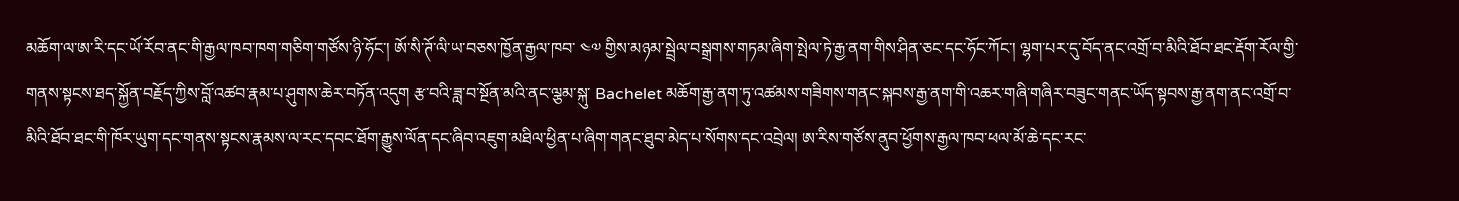མཆོག་ལ་ཨ་རི་དང་ཡོ་རོབ་ནང་གི་རྒྱལ་ཁབ་ཁག་གཅིག་གཙོས་ཉི་ཧོང་། ཨོ་སི་ཊོ་ལི་ཡ་བཅས་ཁྱོན་རྒྱལ་ཁབ་ ༤༧ གྱིས་མཉམ་སྦྲེལ་བསྒྲགས་གཏམ་ཞིག་སྤེལ་ཏེ་རྒྱ་ནག་གིས་ཤིན་ཅང་དང་ཧོང་ཀོང་། ལྷག་པར་དུ་བོད་ནང་འགྲོ་བ་མིའི་ཐོབ་ཐང་རྡོག་རོལ་གྱི་གནས་སྟངས་ཐད་སྐྱོན་བརྗོད་ཀྱིས་བློ་འཚབ་རྣམ་པ་ཤུགས་ཆེར་བཏོན་འདུག རྩ་བའི་ཟླ་བ་སྔོན་མའི་ནང་ལྕམ་སྐུ་ Bachelet མཆོག་རྒྱ་ནག་ཏུ་འཚམས་གཟིགས་གནང་སྐབས་རྒྱ་ནག་གི་འཆར་གཞི་གཞིར་བཟུང་གནང་ཡོད་སྟབས་རྒྱ་ནག་ནང་འགྲོ་བ་མིའི་ཐོབ་ཐང་གི་ཁོར་ཡུག་དང་གནས་སྟངས་རྣམས་ལ་རང་དབང་ཐོག་རྒྱུས་ལོན་དང་ཞིབ་འཇུག་མཐིལ་ཕྱིན་པ་ཞིག་གནང་ཐུབ་མེད་པ་སོགས་དང་འབྲེལ། ཨ་རིས་གཙོས་ནུབ་ཕྱོགས་རྒྱལ་ཁབ་ཕལ་མོ་ཆེ་དང་རང་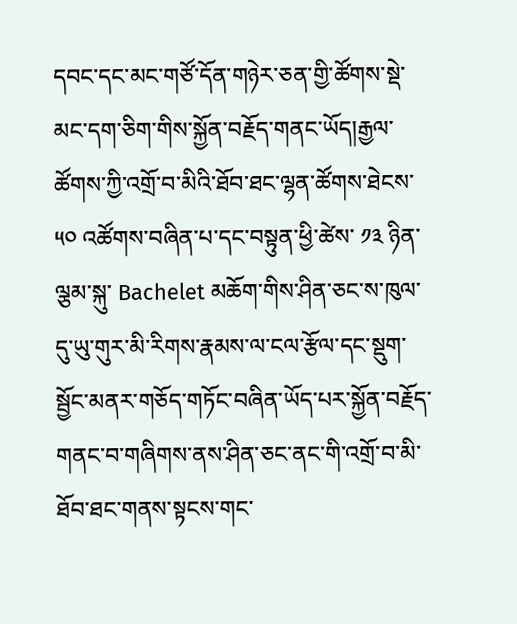དབང་དང་མང་གཙོ་དོན་གཉེར་ཅན་གྱི་ཚོགས་སྡེ་མང་དག་ཅིག་གིས་སྐྱོན་བརྗོད་གནང་ཡོད།རྒྱལ་ཚོགས་ཀྱི་འགྲོ་བ་མིའི་ཐོབ་ཐང་ལྷན་ཚོགས་ཐེངས་ ༥༠ འཚོགས་བཞིན་པ་དང་བསྟུན་ཕྱི་ཚེས་ ༡༣ ཉིན་ལྕམ་སྐུ་ Bachelet མཆོག་གིས་ཤིན་ཅང་ས་ཁུལ་དུ་ཡུ་གུར་མི་རིགས་རྣམས་ལ་ངལ་རྩོལ་དང་སྡུག་སྦྱོང་མནར་གཅོད་གཏོང་བཞིན་ཡོད་པར་སྐྱོན་བརྗོད་གནང་བ་གཞིགས་ནས་ཤིན་ཅང་ནང་གི་འགྲོ་བ་མི་ཐོབ་ཐང་གནས་སྟངས་གང་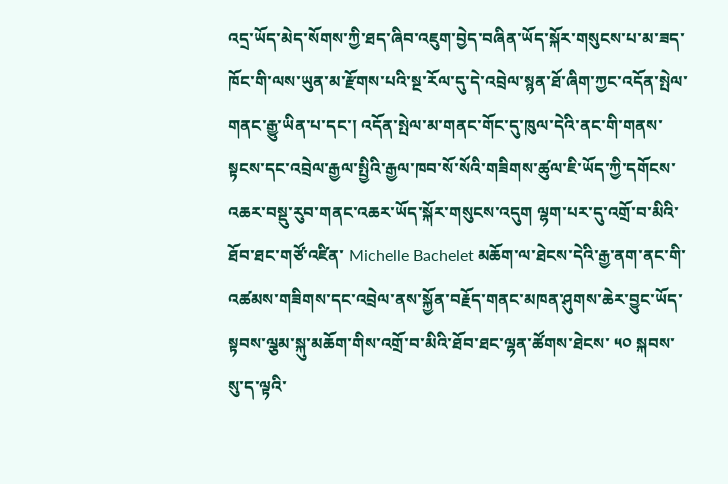འདྲ་ཡོད་མེད་སོགས་ཀྱི་ཐད་ཞིབ་འཇུག་བྱེད་བཞིན་ཡོད་སྐོར་གསུངས་པ་མ་ཟད་ཁོང་གི་ལས་ཡུན་མ་རྫོགས་པའི་སྔ་རོལ་དུ་དེ་འབྲེལ་སྙན་ཐོ་ཞིག་ཀྱང་འདོན་སྤེལ་གནང་རྒྱུ་ཡིན་པ་དང་། འདོན་སྤེལ་མ་གནང་གོང་དུ་ཁུལ་དེའི་ནང་གི་གནས་སྟངས་དང་འབྲེལ་རྒྱལ་སྤྱིའི་རྒྱལ་ཁབ་སོ་སོའི་གཟིགས་ཚུལ་ཇི་ཡོད་ཀྱི་དགོངས་འཆར་བསྡུ་རུབ་གནང་འཆར་ཡོད་སྐོར་གསུངས་འདུག ལྷག་པར་དུ་འགྲོ་བ་མིའི་ཐོབ་ཐང་གཙོ་འཛིན་ Michelle Bachelet མཆོག་ལ་ཐེངས་དེའི་རྒྱ་ནག་ནང་གི་འཚམས་གཟིགས་དང་འབྲེལ་ནས་སྐྱོན་བརྗོད་གནང་མཁན་ཤུགས་ཆེར་བྱུང་ཡོད་སྟབས་ལྕམ་སྐུ་མཆོག་གིས་འགྲོ་བ་མིའི་ཐོབ་ཐང་ལྷན་ཚོགས་ཐེངས་ ༥༠ སྐབས་སུ་ད་ལྟའི་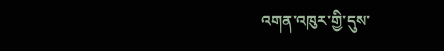འགན་འཁུར་གྱི་དུས་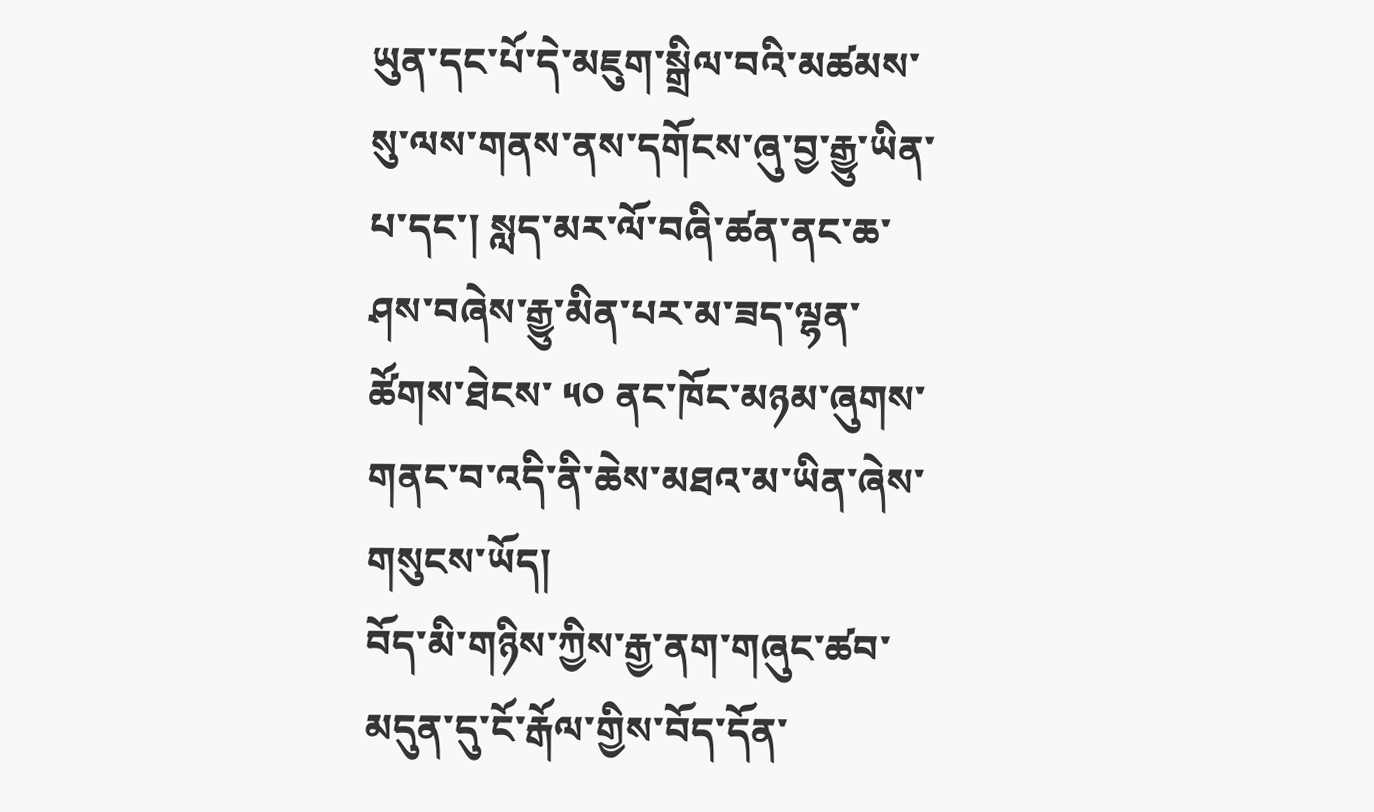ཡུན་དང་པོ་དེ་མཇུག་སྒྲིལ་བའི་མཚམས་སུ་ལས་གནས་ནས་དགོངས་ཞུ་བྱ་རྒྱུ་ཡིན་པ་དང་། སླད་མར་ལོ་བཞི་ཚན་ནང་ཆ་ཤས་བཞེས་རྒྱུ་མིན་པར་མ་ཟད་ལྷན་ཚོགས་ཐེངས་ ༥༠ ནང་ཁོང་མཉམ་ཞུགས་གནང་བ་འདི་ནི་ཆེས་མཐའ་མ་ཡིན་ཞེས་གསུངས་ཡོད།
བོད་མི་གཉིས་ཀྱིས་རྒྱ་ནག་གཞུང་ཚབ་མདུན་དུ་ངོ་རྒོལ་གྱིས་བོད་དོན་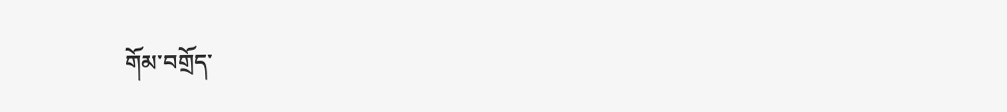གོམ་བགྲོད་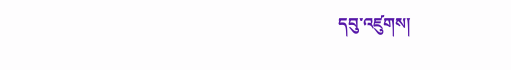དབུ་འཛུགས།